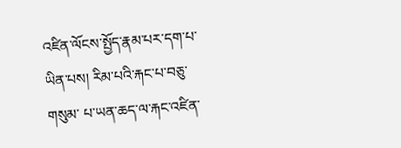འཛིན་ལོངས་སྤྱོད་རྣམ་པར་དག་པ་ཡིན་པས། རིམ་པའི་རྐང་པ་བཅུ་གསུམ་ པ་ཡན་ཆད་ལ་རྐང་འཛིན་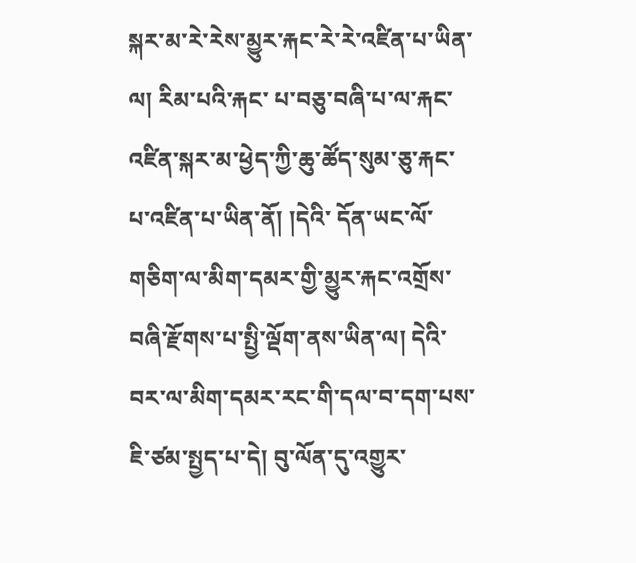སྐར་མ་རེ་རེས་མྱུར་རྐང་རེ་རེ་འཛིན་པ་ཡིན་ལ། རིམ་པའི་རྐང་ པ་བཅུ་བཞི་པ་ལ་རྐང་འཛིན་སྐར་མ་ཕྱེད་ཀྱི་ཆུ་ཚོད་སུམ་ཅུ་རྐང་པ་འཛིན་པ་ཡིན་ནོ། །དེའི་ དོན་ཡང་ལོ་གཅིག་ལ་མིག་དམར་གྱི་མྱུར་རྐང་འགྲོས་བཞི་རྫོགས་པ་སྤྱི་ལྡོག་ནས་ཡིན་ལ། དེའི་བར་ལ་མིག་དམར་རང་གི་དལ་བ་དག་པས་ཇི་ཙམ་སྤྱད་པ་དེ། བུ་ལོན་དུ་འགྱུར་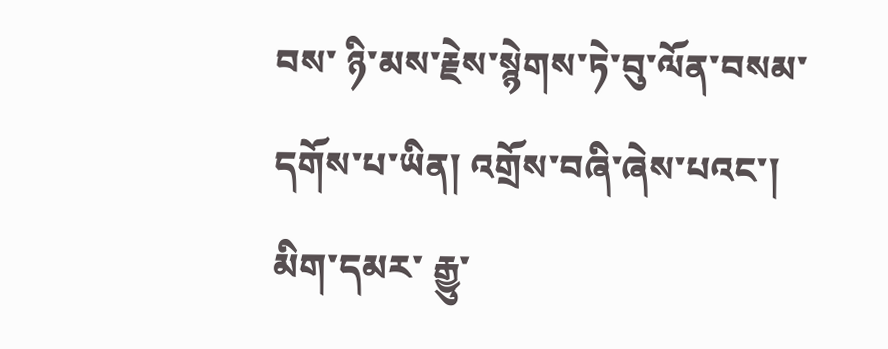བས་ ཉི་མས་རྗེས་སྙེགས་ཏེ་བུ་ལོན་བསམ་དགོས་པ་ཡིན། འགྲོས་བཞི་ཞེས་པའང་། མིག་དམར་ རྒྱུ་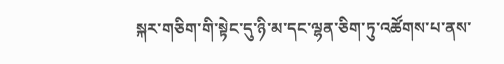སྐར་གཅིག་གི་སྟེང་དུ་ཉི་མ་དང་ལྷན་ཅིག་ཏུ་འཚོགས་པ་ནས་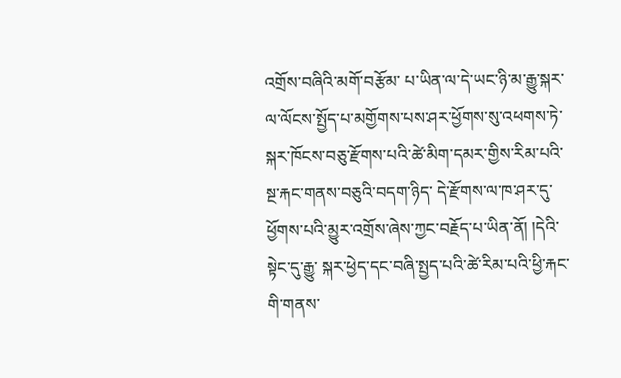འགྲོས་བཞིའི་མགོ་བརྩོམ་ པ་ཡིན་ལ་དེ་ཡང་ཉི་མ་རྒྱུ་སྐར་ལ་ལོངས་སྤྱོད་པ་མགྱོགས་པས་ཤར་ཕྱོགས་སུ་འཕགས་ཏེ་ སྐར་ཁོངས་བཅུ་རྫོགས་པའི་ཚེ་མིག་དམར་གྱིས་རིམ་པའི་སྔ་རྐང་གནས་བཅུའི་བདག་ཉིད་ དེ་རྫོགས་ལ་ཁ་ཤར་དུ་ཕྱོགས་པའི་མྱུར་འགྲོས་ཞེས་ཀྱང་བརྗོད་པ་ཡིན་ནོ། །དེའི་སྟེང་དུ་རྒྱུ་ སྐར་ཕྱེད་དང་བཞི་སྤྱད་པའི་ཚེ་རིམ་པའི་ཕྱི་རྐང་གི་གནས་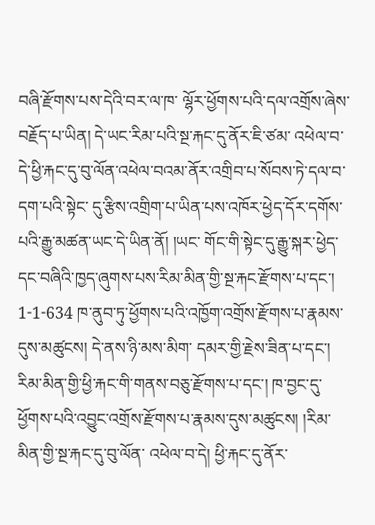བཞི་རྫོགས་པས་དེའི་བར་ལ་ཁ་ ལྷོར་ཕྱོགས་པའི་དལ་འགྲོས་ཞེས་བརྗོད་པ་ཡིན། དེ་ཡང་རིམ་པའི་སྔ་རྐང་དུ་ནོར་ཇི་ཙམ་ འཕེལ་བ་དེ་ཕྱི་རྐང་དུ་བུ་ལོན་འཕེལ་བའམ་ནོར་འགྲིབ་པ་སོབས་ཏེ་དལ་བ་དག་པའི་སྟེང་ དུ་རྩིས་འགྲིག་པ་ཡིན་པས་འཁོར་ཕྱེད་དོར་དགོས་པའི་རྒྱུ་མཚན་ཡང་དེ་ཡིན་ནོ། །ཡང་ གོང་གི་སྟེང་དུ་རྒྱུ་སྐར་ཕྱེད་དང་བཞིའི་ཁྱད་ཞུགས་པས་རིམ་མིན་གྱི་སྔ་རྐང་རྫོགས་པ་དང་། 1-1-634 ཁ་ནུབ་ཏུ་ཕྱོགས་པའི་འཁྱོག་འགྲོས་རྫོགས་པ་རྣམས་དུས་མཚུངས། དེ་ནས་ཉི་མས་མིག་ དམར་གྱི་རྗེས་ཟིན་པ་དང་། རིམ་མིན་གྱི་ཕྱི་རྐང་གི་གནས་བཅུ་རྫོགས་པ་དང་། ཁ་བྱང་དུ་ ཕྱོགས་པའི་འབྱུང་འགྲོས་རྫོགས་པ་རྣམས་དུས་མཚུངས། །རིམ་མིན་གྱི་སྔ་རྐང་དུ་བུ་ལོན་ འཕེལ་བ་དེ། ཕྱི་རྐང་དུ་ནོར་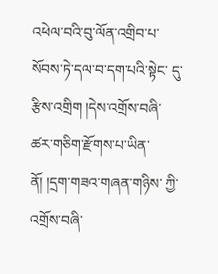འཕེལ་བའི་བུ་ལོན་འགྲིབ་པ་སོབས་ཏེ་དལ་བ་དག་པའི་སྟེང་ དུ་རྩིས་འགྲིག །དེས་འགྲོས་བཞི་ཚར་གཅིག་རྫོགས་པ་ཡིན་ནོ། །དྲག་གཟའ་གཞན་གཉིས་ ཀྱི་འགྲོས་བཞི་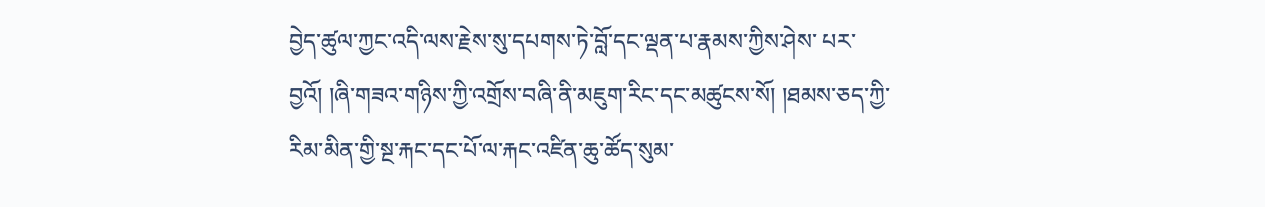བྱེད་ཚུལ་ཀྱང་འདི་ལས་རྗེས་སུ་དཔགས་ཏེ་བློ་དང་ལྡན་པ་རྣམས་ཀྱིས་ཤེས་ པར་བྱའོ། །ཞི་གཟའ་གཉིས་ཀྱི་འགྲོས་བཞི་ནི་མཇུག་རིང་དང་མཚུངས་སོ། །ཐམས་ཅད་ཀྱི་ རིམ་མིན་གྱི་སྔ་རྐང་དང་པོ་ལ་རྐང་འཛིན་ཆུ་ཚོད་སུམ་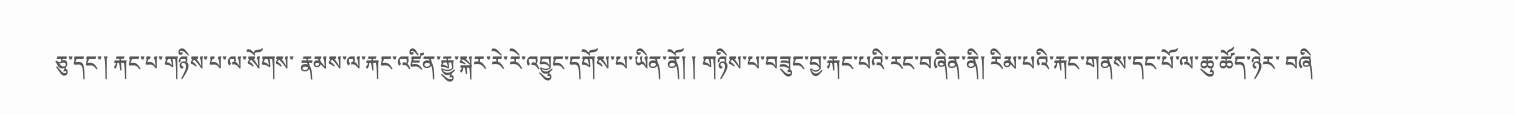ཅུ་དང་། རྐང་པ་གཉིས་པ་ལ་སོགས་ རྣམས་ལ་རྐང་འཛིན་རྒྱུ་སྐར་རེ་རེ་འབྱུང་དགོས་པ་ཡིན་ནོ། ། གཉིས་པ་བཟུང་བྱ་རྐང་པའི་རང་བཞིན་ནི། རིམ་པའི་རྐང་གནས་དང་པོ་ལ་ཆུ་ཚོད་ཉེར་ བཞི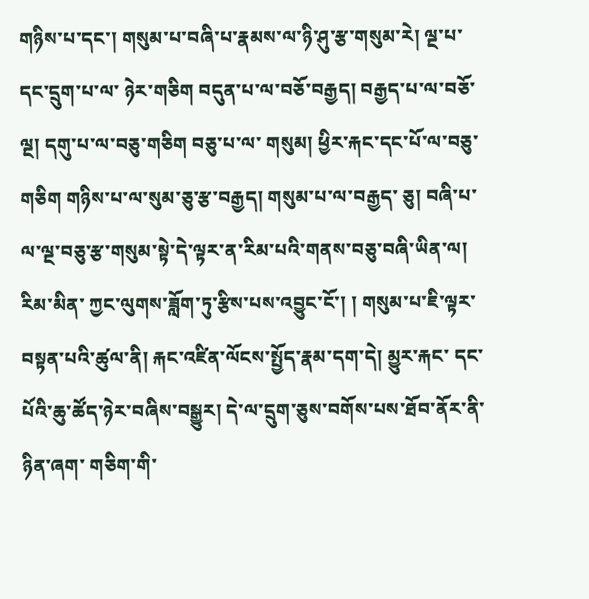གཉིས་པ་དང་། གསུམ་པ་བཞི་པ་རྣམས་ལ་ཉི་ཤུ་རྩ་གསུམ་རེ། ལྔ་པ་དང་དྲུག་པ་ལ་ ཉེར་གཅིག བདུན་པ་ལ་བཅོ་བརྒྱད། བརྒྱད་པ་ལ་བཅོ་ལྔ། དགུ་པ་ལ་བཅུ་གཅིག བཅུ་པ་ལ་ གསུམ། ཕྱིར་རྐང་དང་པོ་ལ་བཅུ་གཅིག གཉིས་པ་ལ་སུམ་ཅུ་རྩ་བརྒྱད། གསུམ་པ་ལ་བརྒྱད་ ཅུ། བཞི་པ་ལ་ལྔ་བཅུ་རྩ་གསུམ་སྟེ་དེ་ལྟར་ན་རིམ་པའི་གནས་བཅུ་བཞི་ཡིན་ལ། རིམ་མིན་ ཀྱང་ལུགས་ཟློག་ཏུ་རྩིས་པས་འབྱུང་ངོ་། ། གསུམ་པ་ཇི་ལྟར་བསྟན་པའི་ཚུལ་ནི། རྐང་འཛིན་ལོངས་སྤྱོད་རྣམ་དག་དེ། མྱུར་རྐང་ དང་པོའི་ཆུ་ཚོད་ཉེར་བཞིས་བསྒྱུར། དེ་ལ་དྲུག་ཅུས་བགོས་པས་ཐོབ་ནོར་ནི་ཉིན་ཞག་ གཅིག་གི་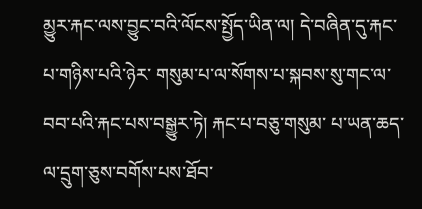མྱུར་རྐང་ལས་བྱུང་བའི་ལོངས་སྤྱོད་ཡིན་ལ། དེ་བཞིན་དུ་རྐང་པ་གཉིས་པའི་ཉེར་ གསུམ་པ་ལ་སོགས་པ་སྐབས་སུ་གང་ལ་བབ་པའི་རྐང་པས་བསྒྱུར་ཏེ། རྐང་པ་བཅུ་གསུམ་ པ་ཡན་ཆད་ལ་དྲུག་ཅུས་བགོས་པས་ཐོབ་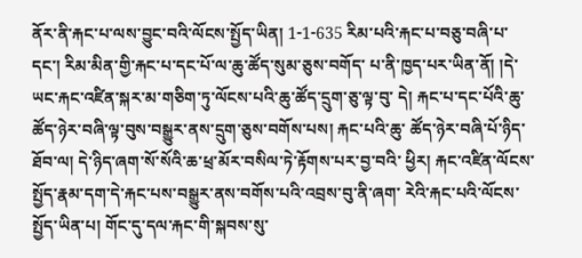ནོར་ནི་རྐང་པ་ལས་བྱུང་བའི་ལོངས་སྤྱོད་ཡིན། 1-1-635 རིམ་པའི་རྐང་པ་བཅུ་བཞི་པ་དང་། རིམ་མིན་གྱི་རྐང་པ་དང་པོ་ལ་ཆུ་ཚོད་སུམ་ཅུས་བགོད་ པ་ནི་ཁྱད་པར་ཡིན་ནོ། །དེ་ཡང་རྐང་འཛིན་སྐར་མ་གཅིག་ཏུ་ལོངས་པའི་ཆུ་ཚོད་དྲུག་ཅུ་ལྟ་བུ་ དེ། རྐང་པ་དང་པོའི་ཆུ་ཚོད་ཉེར་བཞི་ལྟ་བུས་བསྒྱུར་ནས་དྲུག་ཅུས་བགོས་པས། རྐང་པའི་ཆུ་ ཚོད་ཉེར་བཞི་པོ་ཉིད་ཐོབ་ལ། དེ་ཉིད་ཞག་སོ་སོའི་ཆ་ཕྲ་མོར་བསིལ་ཏེ་རྟོགས་པར་བྱ་བའི་ ཕྱིར། རྐང་འཛིན་ལོངས་སྤྱོད་རྣམ་དག་དེ་རྐང་པས་བསྒྱུར་ནས་བགོས་པའི་འབྲས་བུ་ནི་ཞག་ རེའི་རྐང་པའི་ལོངས་སྤྱོད་ཡིན་པ། གོང་དུ་དལ་རྐང་གི་སྐབས་སུ་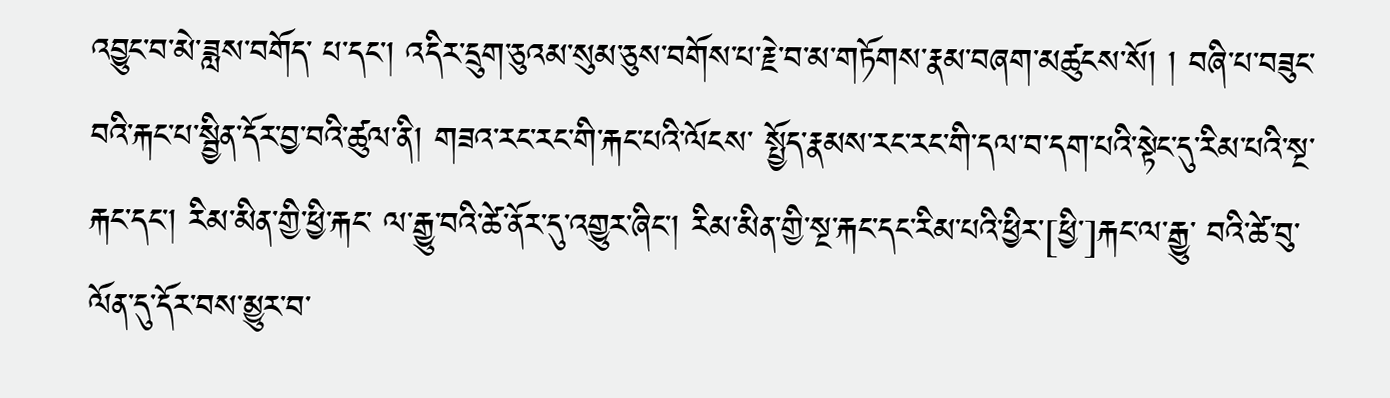འབྱུང་བ་མེ་ཟླས་བགོད་ པ་དང་། འདིར་དྲུག་ཅུའམ་སུམ་ཅུས་བགོས་པ་རྗེ་བ་མ་གཏོགས་རྣམ་བཞག་མཚུངས་སོ། ། བཞི་པ་བཟུང་བའི་རྐང་པ་སྦྱིན་དོར་བྱ་བའི་ཚུལ་ནི། གཟའ་རང་རང་གི་རྐང་པའི་ལོངས་ སྤྱོད་རྣམས་རང་རང་གི་དལ་བ་དག་པའི་སྟེང་དུ་རིམ་པའི་སྔ་རྐང་དང་། རིམ་མིན་གྱི་ཕྱི་རྐང་ ལ་རྒྱུ་བའི་ཚེ་ནོར་དུ་འགྱུར་ཞིང་། རིམ་མིན་གྱི་སྔ་རྐང་དང་རིམ་པའི་ཕྱིར་[ཕྱི་]རྐང་ལ་རྒྱུ་ བའི་ཚེ་བུ་ལོན་དུ་དོར་བས་མྱུར་བ་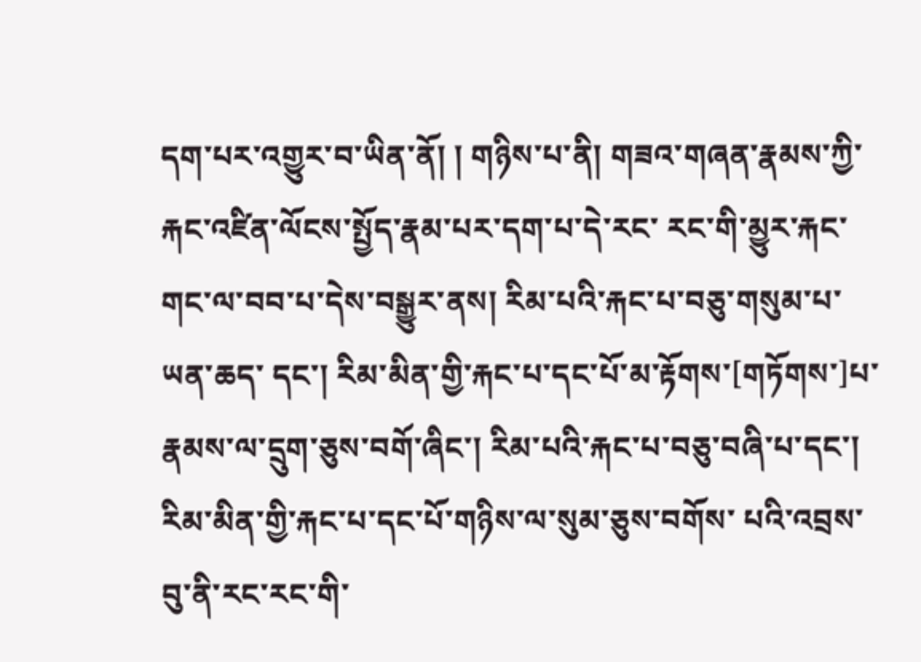དག་པར་འགྱུར་བ་ཡིན་ནོ། ། གཉིས་པ་ནི། གཟའ་གཞན་རྣམས་ཀྱི་རྐང་འཛིན་ལོངས་སྤྱོད་རྣམ་པར་དག་པ་དེ་རང་ རང་གི་མྱུར་རྐང་གང་ལ་བབ་པ་དེས་བསྒྱུར་ནས། རིམ་པའི་རྐང་པ་བཅུ་གསུམ་པ་ཡན་ཆད་ དང་། རིམ་མིན་གྱི་རྐང་པ་དང་པོ་མ་རྟོགས་[གཏོགས་]པ་རྣམས་ལ་དྲུག་ཅུས་བགོ་ཞིང་། རིམ་པའི་རྐང་པ་བཅུ་བཞི་པ་དང་། རིམ་མིན་གྱི་རྐང་པ་དང་པོ་གཉིས་ལ་སུམ་ཅུས་བགོས་ པའི་འབྲས་བུ་ནི་རང་རང་གི་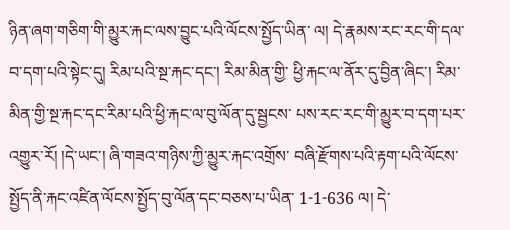ཉིན་ཞག་གཅིག་གི་མྱུར་རྐང་ལས་བྱུང་པའི་ལོངས་སྤྱོད་ཡིན་ ལ། དེ་རྣམས་རང་རང་གི་དལ་བ་དག་པའི་སྟེང་དུ། རིམ་པའི་སྔ་རྐང་དང་། རིམ་མིན་གྱི་ ཕྱི་རྐང་ལ་ནོར་དུ་བྱིན་ཞིང་། རིམ་མིན་གྱི་སྔ་རྐང་དང་རིམ་པའི་ཕྱི་རྐང་ལ་བུ་ལོན་དུ་སྦྱངས་ པས་རང་རང་གི་མྱུར་བ་དག་པར་འགྱུར་རོ། །དེ་ཡང་། ཞི་གཟའ་གཉིས་ཀྱི་མྱུར་རྐང་འགྲོས་ བཞི་རྫོགས་པའི་རྟག་པའི་ལོངས་སྤྱོད་ནི་རྐང་འཛིན་ལོངས་སྤྱོད་བུ་ལོན་དང་བཅས་པ་ཡིན་ 1-1-636 ལ། དེ་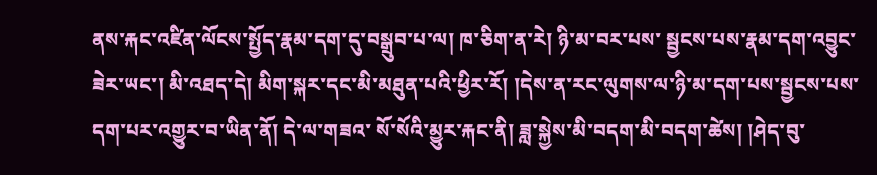ནས་རྐང་འཛིན་ལོངས་སྤྱོད་རྣམ་དག་དུ་བསྒྲུབ་པ་ལ། ཁ་ཅིག་ན་རེ། ཉི་མ་བར་པས་ སྦྱངས་པས་རྣམ་དག་འབྱུང་ཟེར་ཡང་། མི་འཐད་དེ། མིག་སྐར་དང་མི་མཐུན་པའི་ཕྱིར་རོ། །དེས་ན་རང་ལུགས་ལ་ཉི་མ་དག་པས་སྦྱངས་པས་དག་པར་འགྱུར་བ་ཡིན་ནོ། དེ་ལ་གཟའ་ སོ་སོའི་མྱུར་རྐང་ནི། ཟླ་སྐྱེས་མི་བདག་མི་བདག་ཚེས། །ཤེད་བུ་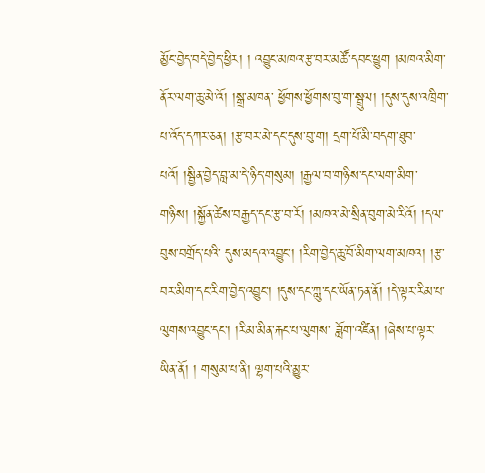མྱོང་བྱེད་བདེ་བྱེད་ཕྱིར། ། འབྱུང་མཁའ་རྩ་བར་མཚོ་དབང་ཕྱུག །མཁའ་མིག་ནོར་ལག་ཆུ་མེ་འོ། །སྒྲ་མཁན་ ཕྱོགས་ཕྱོགས་བུ་ག་སྦྲུལ། །དུས་དུས་འཁྲིག་པ་འོད་དཀར་ཅན། །རྩ་བར་མེ་དང་དུས་བུ་ག། དྲག་པོ་མི་བདག་ཐུབ་པའོ། །སྦྱིན་བྱེད་བླ་མ་དེ་ཉིད་གསུམ། །རྒྱལ་བ་གཉིས་དང་ལག་མིག་ གཉིས། །སྐྱོན་ཚེས་བརྒྱད་དང་རྩ་བ་རོ། །མཁའ་མེ་སྲིན་བུག་མེ་རིའོ། །དལ་བུས་བགྲོད་པའི་ དུས་མདའ་འབྱུང་། །རིག་བྱེད་ཆུ་བོ་མིག་ལག་མཁའ། །རྩ་བར་མིག་དང་རིག་བྱེད་འབྱུང་། །དུས་དང་ཀླུ་དང་ཡོན་ཏན་ནོ། །དེ་ལྟར་རིམ་པ་ལུགས་འབྱུང་དང་། །རིམ་མིན་རྐང་པ་ལུགས་ ཟློག་འཛིན། །ཞེས་པ་ལྟར་ཡིན་ནོ། ། གསུམ་པ་ནི། ལྷག་པའི་མྱུར་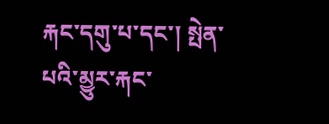རྐང་དགུ་པ་དང་། སྤེན་པའི་མྱུར་རྐང་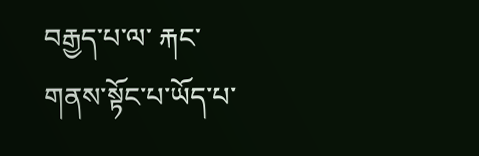བརྒྱད་པ་ལ་ རྐང་གནས་སྟོང་པ་ཡོད་པ་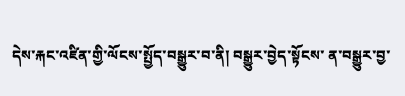དེས་རྐང་འཛིན་གྱི་ལོངས་སྤྱོད་བསྒྱུར་བ་ནི། བསྒྱུར་བྱེད་སྟོངས་ ན་བསྒྱུར་བྱ་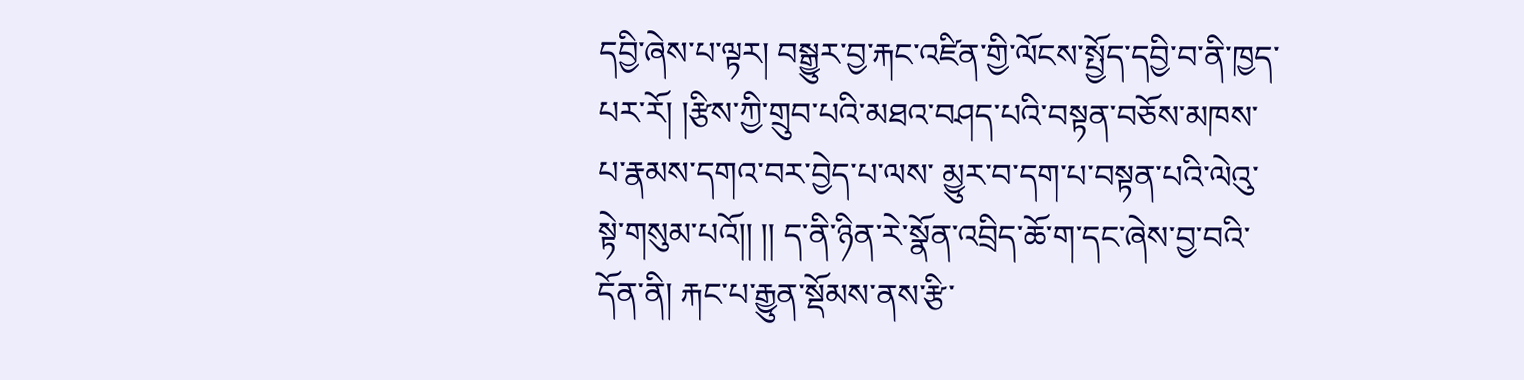དབྱི་ཞེས་པ་ལྟར། བསྒྱུར་བྱ་རྐང་འཛིན་གྱི་ལོངས་སྤྱོད་དབྱི་བ་ནི་ཁྱད་པར་རོ། །རྩིས་ཀྱི་གྲུབ་པའི་མཐའ་བཤད་པའི་བསྟན་བཅོས་མཁས་པ་རྣམས་དགའ་བར་བྱེད་པ་ལས་ མྱུར་བ་དག་པ་བསྟན་པའི་ལེའུ་སྟེ་གསུམ་པའོ།། །། ད་ནི་ཉིན་རེ་སྣོན་འབྲིད་ཆོ་ག་དང་ཞེས་བྱ་བའི་དོན་ནི། རྐང་པ་རྒྱུན་སྡོམས་ནས་རྩི་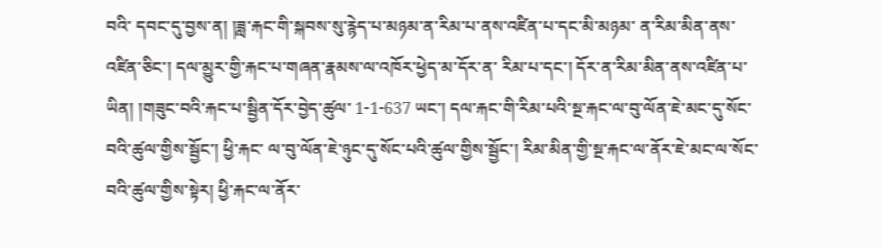བའི་ དབང་དུ་བྱས་ན། །ཟླ་རྐང་གི་སྐབས་སུ་རྙེད་པ་མཉམ་ན་རིམ་པ་ནས་འཛིན་པ་དང་མི་མཉམ་ ན་རིམ་མིན་ནས་འཛིན་ཅིང་། དལ་མྱུར་གྱི་རྐང་པ་གཞན་རྣམས་ལ་འཁོར་ཕྱེད་མ་དོར་ན་ རིམ་པ་དང་། དོར་ན་རིམ་མིན་ནས་འཛིན་པ་ཡིན། །གཟུང་བའི་རྐང་པ་སྦྱིན་དོར་བྱེད་ཚུལ་ 1-1-637 ཡང་། དལ་རྐང་གི་རིམ་པའི་སྔ་རྐང་ལ་བུ་ལོན་ཇེ་མང་དུ་སོང་བའི་ཚུལ་གྱིས་སྦྱོང་། ཕྱི་རྐང་ ལ་བུ་ལོན་ཇེ་ཉུང་དུ་སོང་པའི་ཚུལ་གྱིས་སྦྱོང་། རིམ་མིན་གྱི་སྔ་རྐང་ལ་ནོར་ཇེ་མང་ལ་སོང་ བའི་ཚུལ་གྱིས་སྟེར། ཕྱི་རྐང་ལ་ནོར་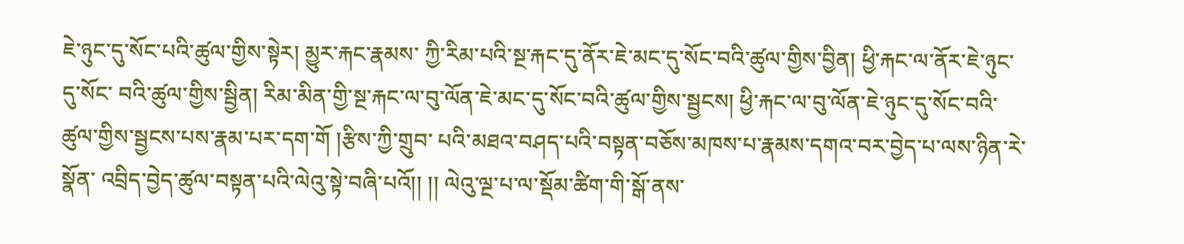ཇེ་ཉུང་དུ་སོང་པའི་ཚུལ་གྱིས་སྟེར། མྱུར་རྐང་རྣམས་ ཀྱི་རིམ་པའི་སྔ་རྐང་དུ་ནོར་ཇེ་མང་དུ་སོང་བའི་ཚུལ་གྱིས་བྱིན། ཕྱི་རྐང་ལ་ནོར་ཇེ་ཉུང་དུ་སོང་ བའི་ཚུལ་གྱིས་སྦྱིན། རིམ་མིན་གྱི་སྔ་རྐང་ལ་བུ་ལོན་ཇེ་མང་དུ་སོང་བའི་ཚུལ་གྱིས་སྦྱངས། ཕྱི་རྐང་ལ་བུ་ལོན་ཇེ་ཉུང་དུ་སོང་བའི་ཚུལ་གྱིས་སྦྱངས་པས་རྣམ་པར་དག་གོ །རྩིས་ཀྱི་གྲུབ་ པའི་མཐའ་བཤད་པའི་བསྟན་བཅོས་མཁས་པ་རྣམས་དགའ་བར་བྱེད་པ་ལས་ཉིན་རེ་སྣོན་ འབྲིད་བྱེད་ཚུལ་བསྟན་པའི་ལེའུ་སྟེ་བཞི་པའོ།། །། ལེའུ་ལྔ་པ་ལ་སྡོམ་ཚིག་གི་སྒོ་ནས་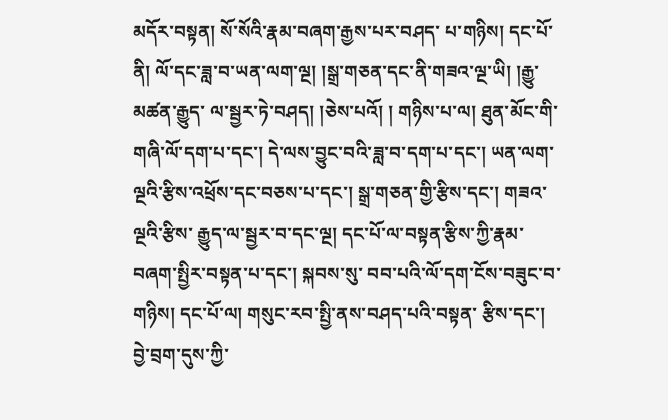མདོར་བསྟན། སོ་སོའི་རྣམ་བཞག་རྒྱས་པར་བཤད་ པ་གཉིས། དང་པོ་ནི། ལོ་དང་ཟླ་བ་ཡན་ལག་ལྔ། །སྒྲ་གཅན་དང་ནི་གཟའ་ལྔ་ཡི། །རྒྱུ་མཚན་རྒྱུད་ ལ་སྦྱར་ཏེ་བཤད། །ཅེས་པའོ། ། གཉིས་པ་ལ། ཐུན་མོང་གི་གཞི་ལོ་དག་པ་དང་། དེ་ལས་བྱུང་བའི་ཟླ་བ་དག་པ་དང་། ཡན་ལག་ལྔའི་རྩིས་འཕྲོས་དང་བཅས་པ་དང་། སྒྲ་གཅན་གྱི་རྩིས་དང་། གཟའ་ལྔའི་རྩིས་ རྒྱུད་ལ་སྦྱར་བ་དང་ལྔ། དང་པོ་ལ་བསྟན་རྩིས་ཀྱི་རྣམ་བཞག་སྤྱིར་བསྟན་པ་དང་། སྐབས་སུ་ བབ་པའི་ལོ་དག་ངོས་བཟུང་བ་གཉིས། དང་པོ་ལ། གསུང་རབ་སྤྱི་ནས་བཤད་པའི་བསྟན་ རྩིས་དང་། བྱེ་བྲག་དུས་ཀྱི་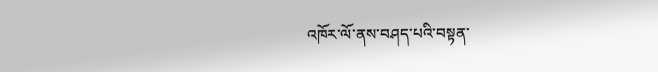འཁོར་ལོ་ནས་བཤད་པའི་བསྟན་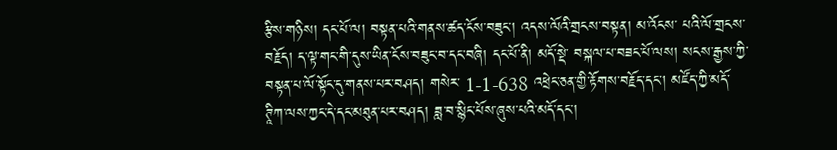རྩིས་གཉིས། དང་པོ་ལ། བསྟན་པའི་གནས་ཚད་ངོས་བཟུང་། འདས་ལོའི་གྲངས་བསྟན། མ་འོངས་ པའི་ལོ་གྲངས་བརྗོད། ད་ལྟ་གང་གི་དུས་ཡིན་ངོས་བཟུང་བ་དང་བཞི། དང་པོ་ནི། མདོ་སྡེ་ བསྐལ་པ་བཟང་པོ་ལས། སངས་རྒྱས་ཀྱི་བསྟན་པ་ལོ་སྟོང་དུ་གནས་པར་བཤད། གསེར་ 1-1-638 འཕྲེང་ཅན་གྱི་རྟོགས་བརྗོད་དང་། མཛོད་ཀྱི་མདོ་ཊཱིཀ་ལས་ཀྱང་དེ་དང་མཐུན་པར་བཤད། ཟླ་བ་སྙིང་པོས་ཞུས་པའི་མདོ་དང་།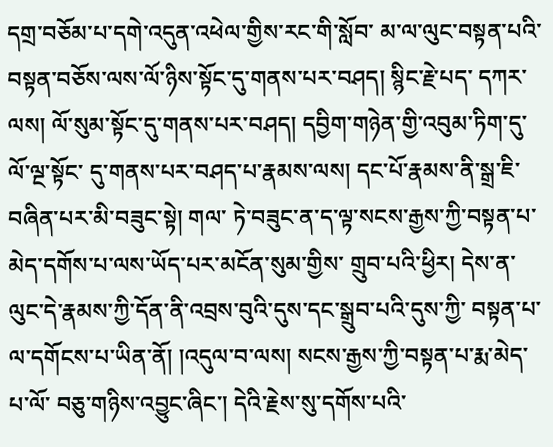དགྲ་བཅོམ་པ་དགེ་འདུན་འཕེལ་གྱིས་རང་གི་སློབ་ མ་ལ་ལུང་བསྟན་པའི་བསྟན་བཅོས་ལས་ལོ་ཉིས་སྟོང་དུ་གནས་པར་བཤད། སྙིང་རྗེ་པད་ དཀར་ལས། ལོ་སུམ་སྟོང་དུ་གནས་པར་བཤད། དབྱིག་གཉེན་གྱི་འབུམ་ཏིག་དུ་ལོ་ལྔ་སྟོང་ དུ་གནས་པར་བཤད་པ་རྣམས་ལས། དང་པོ་རྣམས་ནི་སྒྲ་ཇི་བཞིན་པར་མི་བཟུང་སྟེ། གལ་ ཏེ་བཟུང་ན་ད་ལྟ་སངས་རྒྱས་ཀྱི་བསྟན་པ་མེད་དགོས་པ་ལས་ཡོད་པར་མངོན་སུམ་གྱིས་ གྲུབ་པའི་ཕྱིར། དེས་ན་ལུང་དེ་རྣམས་ཀྱི་དོན་ནི་འབྲས་བུའི་དུས་དང་སྒྲུབ་པའི་དུས་ཀྱི་ བསྟན་པ་ལ་དགོངས་པ་ཡིན་ནོ། །འདུལ་བ་ལས། སངས་རྒྱས་ཀྱི་བསྟན་པ་རྨ་མེད་པ་ལོ་ བཅུ་གཉིས་འབྱུང་ཞིང་། དེའི་རྗེས་སུ་དགོས་པའི་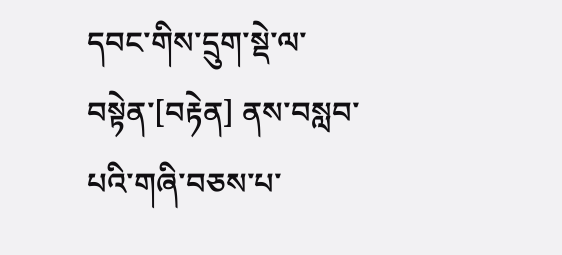དབང་གིས་དྲུག་སྡེ་ལ་བསྟེན་[བརྟེན] ནས་བསླབ་པའི་གཞི་བཅས་པ་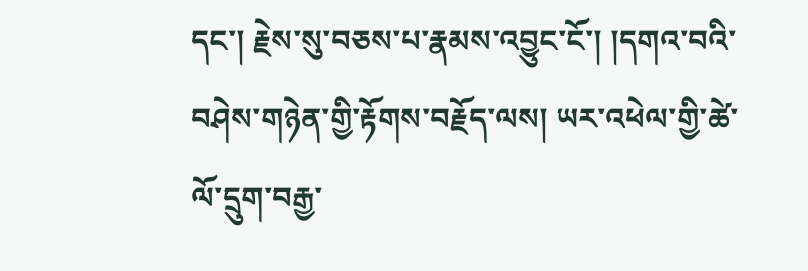དང་། རྗེས་སུ་བཅས་པ་རྣམས་འབྱུང་ངོ་། །དགའ་བའི་ བཤེས་གཉེན་གྱི་རྟོགས་བརྗོད་ལས། ཡར་འཕེལ་གྱི་ཚེ་ལོ་དྲུག་བརྒྱ་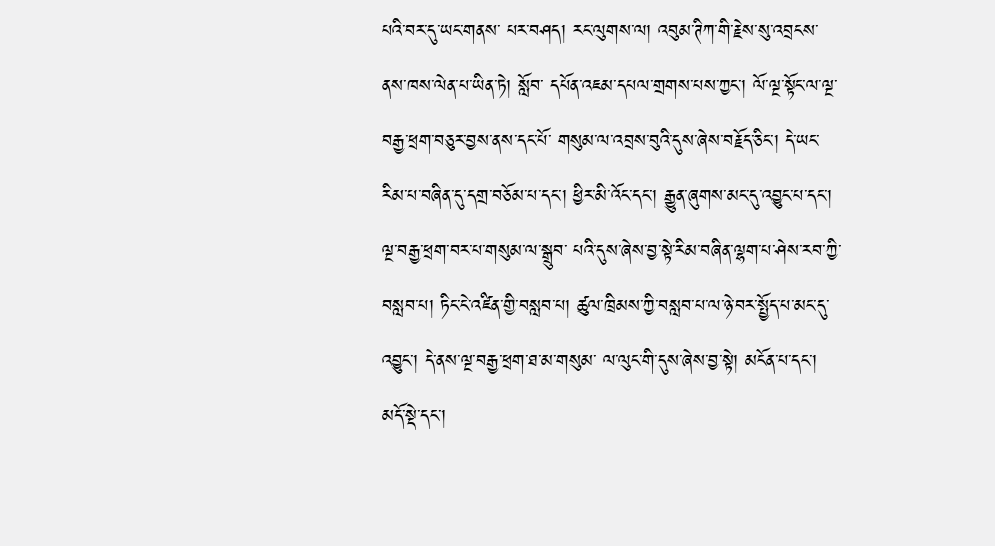པའི་བར་དུ་ཡང་གནས་ པར་བཤད། རང་ལུགས་ལ། འབུམ་ཊིཀ་གི་རྗེས་སུ་འབྲངས་ནས་ཁས་ལེན་པ་ཡིན་ཏེ། སློབ་ དཔོན་འཇམ་དཔལ་གྲགས་པས་ཀྱང་། ལོ་ལྔ་སྟོང་ལ་ལྔ་བརྒྱ་ཕྲག་བཅུར་བྱས་ནས་དང་པོ་ གསུམ་ལ་འབྲས་བུའི་དུས་ཞེས་བརྗོད་ཅིང་། དེ་ཡང་རིམ་པ་བཞིན་དུ་དགྲ་བཅོམ་པ་དང་། ཕྱིར་མི་འོང་དང་། རྒྱུན་ཞུགས་མང་དུ་འབྱུང་པ་དང་། ལྔ་བརྒྱ་ཕྲག་བར་པ་གསུམ་ལ་སྒྲུབ་ པའི་དུས་ཞེས་བྱ་སྟེ་རིམ་བཞིན་ལྷག་པ་ཤེས་རབ་ཀྱི་བསླབ་པ། ཏིང་ངེ་འཛིན་གྱི་བསླབ་པ། ཚུལ་ཁྲིམས་ཀྱི་བསླབ་པ་ལ་ཉེ་བར་སྤྱོད་པ་མང་དུ་འབྱུང་། དེ་ནས་ལྔ་བརྒྱ་ཕྲག་ཐ་མ་གསུམ་ ལ་ལུང་གི་དུས་ཞེས་བྱ་སྟེ། མངོན་པ་དང་། མདོ་སྡེ་དང་།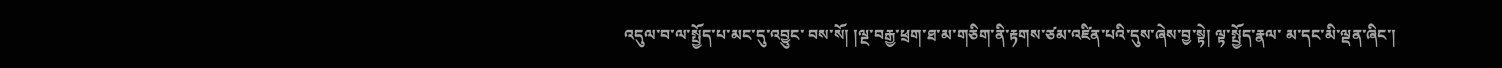འདུལ་བ་ལ་སྤྱོད་པ་མང་དུ་འབྱུང་ བས་སོ། །ལྔ་བརྒྱ་ཕྲག་ཐ་མ་གཅིག་ནི་རྟགས་ཙམ་འཛིན་པའི་དུས་ཞེས་བྱ་སྟེ། ལྟ་སྤྱོད་རྣལ་ མ་དང་མི་ལྡན་ཞིང་།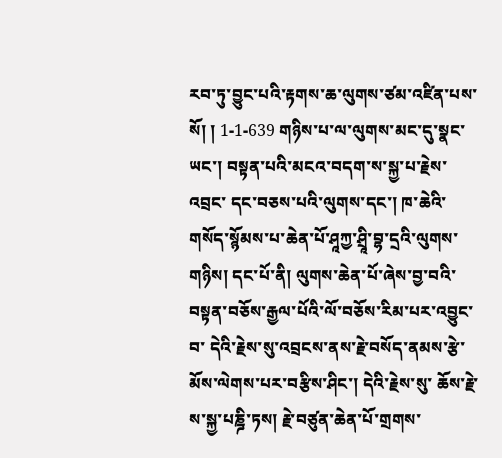རབ་ཏུ་བྱུང་པའི་རྟགས་ཆ་ལུགས་ཙམ་འཛིན་པས་སོ། ། 1-1-639 གཉིས་པ་ལ་ལུགས་མང་དུ་སྣང་ཡང་། བསྟན་པའི་མངའ་བདག་ས་སྐྱ་པ་རྗེས་འབྲང་ དང་བཅས་པའི་ལུགས་དང་། ཁ་ཆེའི་གསོད་སྙོམས་པ་ཆེན་པོ་ཤཱཀྱ་ཤྲཱི་བྷ་དྲའི་ལུགས་གཉིས། དང་པོ་ནི། ལུགས་ཆེན་པོ་ཞེས་བྱ་བའི་བསྟན་བཅོས་རྒྱལ་པོའི་ལོ་བཅོས་རིམ་པར་འབྱུང་བ་ དེའི་རྗེས་སུ་འབྲངས་ནས་རྗེ་བསོད་ནམས་རྩེ་མོས་ལེགས་པར་བརྩིས་ཤིང་། དེའི་རྗེས་སུ་ ཆོས་རྗེ་ས་སྐྱ་པཎྜི་ཏས། རྗེ་བཙུན་ཆེན་པོ་གྲགས་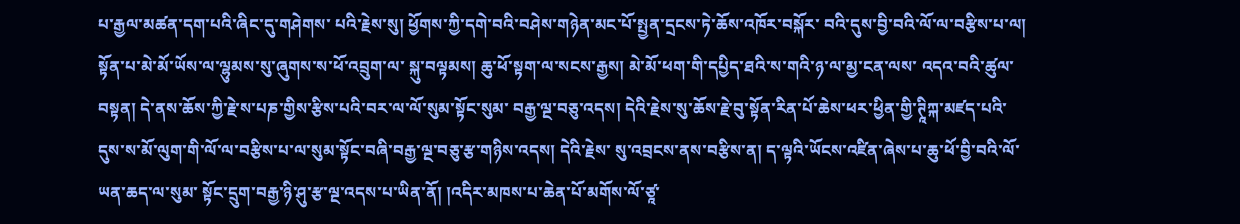པ་རྒྱལ་མཚན་དག་པའི་ཞིང་དུ་གཤེགས་ པའི་རྗེས་སུ། ཕྱོགས་ཀྱི་དགེ་བའི་བཤེས་གཉེན་མང་པོ་སྤྱན་དྲངས་ཏེ་ཆོས་འཁོར་བསྐོར་ བའི་དུས་བྱི་བའི་ལོ་ལ་བརྩིས་པ་ལ། སྟོན་པ་མེ་མོ་ཡོས་ལ་ལྷུམས་སུ་ཞུགས་ས་ཕོ་འབྲུག་ལ་ སྐུ་བལྟམས། ཆུ་ཕོ་སྟག་ལ་སངས་རྒྱས། མེ་མོ་ཕག་གི་དཔྱིད་ཐའི་ས་གའི་ཉ་ལ་མྱ་ངན་ལས་ འདའ་བའི་ཚུལ་བསྟན། དེ་ནས་ཆོས་ཀྱི་རྗེ་ས་པཎ་གྱིས་རྩིས་པའི་བར་ལ་ལོ་སུམ་སྟོང་སུམ་ བརྒྱ་ལྔ་བཅུ་འདས། དེའི་རྗེས་སུ་ཆོས་རྗེ་བུ་སྟོན་རིན་པོ་ཆེས་ཕར་ཕྱིན་གྱི་ཊཱིཀྐ་མཛད་པའི་ དུས་ས་མོ་ལུག་གི་ལོ་ལ་བརྩིས་པ་ལ་སུམ་སྟོང་བཞི་བརྒྱ་ལྔ་བཅུ་རྩ་གཉིས་འདས། དེའི་རྗེས་ སུ་འབྲངས་ནས་བརྩིས་ན། ད་ལྟའི་ཡོངས་འཛིན་ཞེས་པ་ཆུ་ཕོ་བྱི་བའི་ལོ་ཡན་ཆད་ལ་སུམ་ སྟོང་དྲུག་བརྒྱ་ཉི་ཤུ་རྩ་ལྔ་འདས་པ་ཡིན་ནོ། །འདིར་མཁས་པ་ཆེན་པོ་མགོས་ལོ་ཙཱ་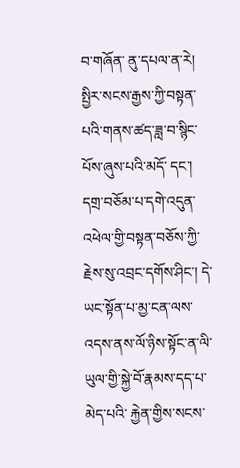བ་གཞོན་ ནུ་དཔལ་ན་རེ། སྤྱིར་སངས་རྒྱས་ཀྱི་བསྟན་པའི་གནས་ཚད་ཟླ་བ་སྙིང་པོས་ཞུས་པའི་མདོ་ དང་། དགྲ་བཅོམ་པ་དགེ་འདུན་འཕེལ་གྱི་བསྟན་བཅོས་ཀྱི་རྗེས་སུ་འབྲང་དགོས་ཤིང་། དེ་ ཡང་སྟོན་པ་མྱ་ངན་ལས་འདས་ནས་ལོ་ཉིས་སྟོང་ན་ལི་ཡུལ་གྱི་སྐྱེ་བོ་རྣམས་དད་པ་མེད་པའི་ རྐྱེན་གྱིས་སངས་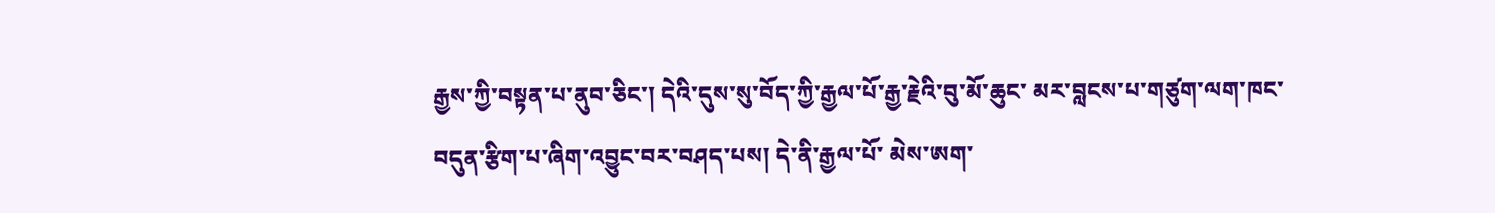རྒྱས་ཀྱི་བསྟན་པ་ནུབ་ཅིང་། དེའི་དུས་སུ་བོད་ཀྱི་རྒྱལ་པོ་རྒྱ་རྗེའི་བུ་མོ་ཆུང་ མར་བླངས་པ་གཙུག་ལག་ཁང་བདུན་རྩིག་པ་ཞིག་འབྱུང་བར་བཤད་པས། དེ་ནི་རྒྱལ་པོ་ མེས་ཨག་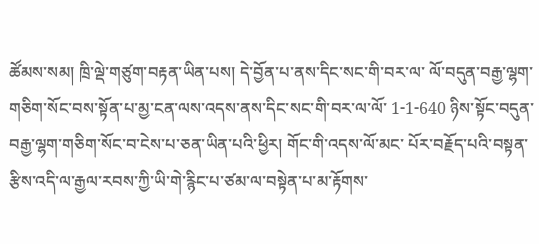ཚོམས་སམ། ཁྲི་ལྡེ་གཙུག་བརྟན་ཡིན་པས། དེ་བྱོན་པ་ནས་དིང་སང་གི་བར་ལ་ ལོ་བདུན་བརྒྱ་ལྷག་གཅིག་སོང་བས་སྟོན་པ་མྱ་ངན་ལས་འདས་ནས་དིང་སང་གི་བར་ལ་ལོ་ 1-1-640 ཉིས་སྟོང་བདུན་བརྒྱ་ལྷག་གཅིག་སོང་བ་ངེས་པ་ཅན་ཡིན་པའི་ཕྱིར། གོང་གི་འདས་ལོ་མང་ པོར་བརྗོད་པའི་བསྟན་རྩིས་འདི་ལ་རྒྱལ་རབས་ཀྱི་ཡི་གེ་རྙིང་པ་ཙམ་ལ་བསྟེན་པ་མ་རྟོགས་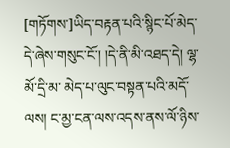[གཏོགས་]ཡིད་བརྟན་པའི་སྙིང་པོ་མེད་དེ་ཞེས་གསུང་ངོ་། །དེ་ནི་མི་འཐད་དེ། ལྷ་མོ་དྲི་མ་ མེད་པ་ལུང་བསྟན་པའི་མདོ་ལས། ང་མྱ་ངན་ལས་འདས་ནས་ལོ་ཉིས་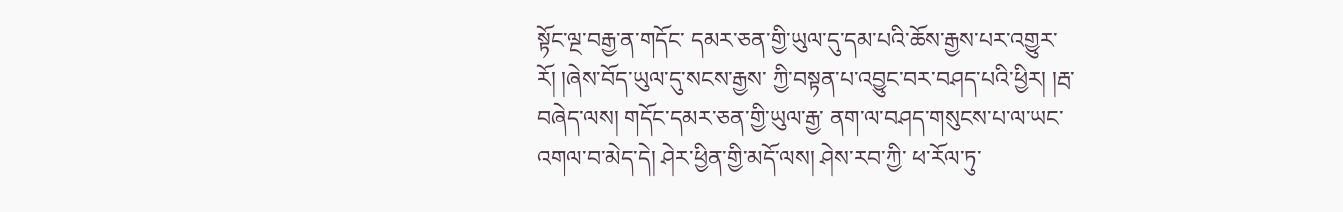སྟོང་ལྔ་བརྒྱ་ན་གདོང་ དམར་ཅན་གྱི་ཡུལ་དུ་དམ་པའི་ཆོས་རྒྱས་པར་འགྱུར་རོ། །ཞེས་བོད་ཡུལ་དུ་སངས་རྒྱས་ ཀྱི་བསྟན་པ་འབྱུང་བར་བཤད་པའི་ཕྱིར། །རྦ་བཞེད་ལས། གདོང་དམར་ཅན་གྱི་ཡུལ་རྒྱ་ ནག་ལ་བཤད་གསུངས་པ་ལ་ཡང་འགལ་བ་མེད་དེ། ཤེར་ཕྱིན་གྱི་མདོ་ལས། ཤེས་རབ་ཀྱི་ ཕ་རོལ་ཏུ་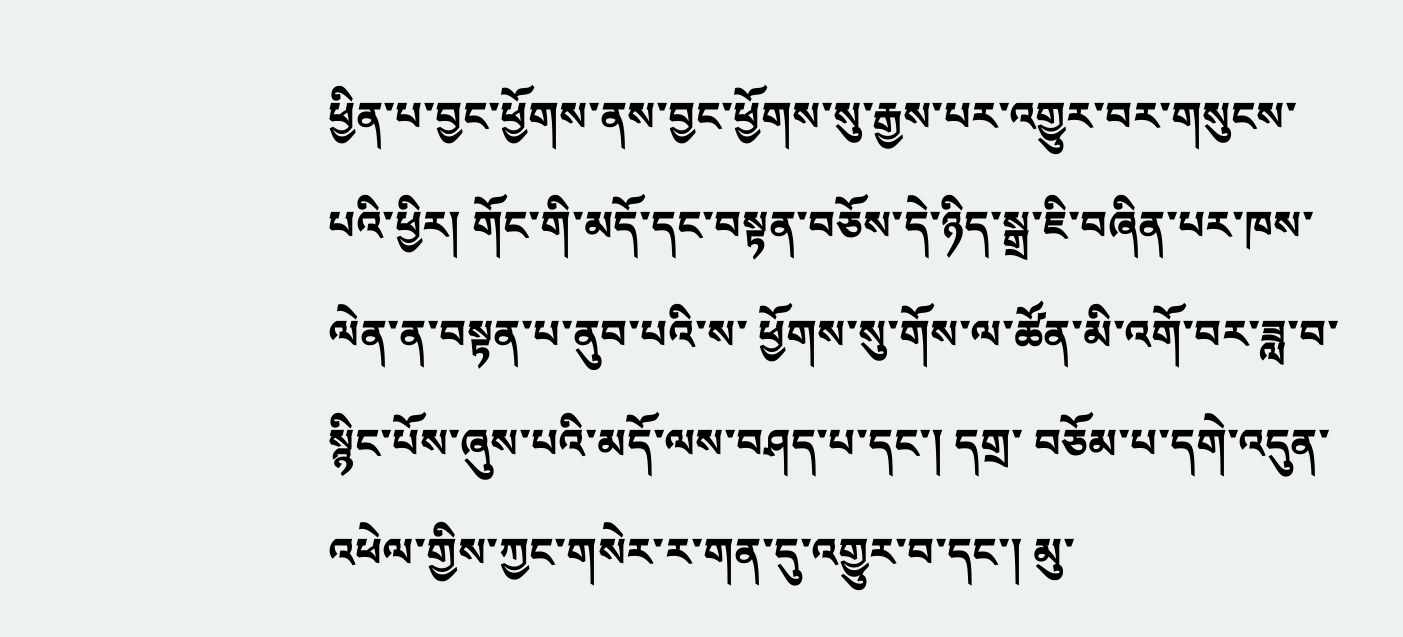ཕྱིན་པ་བྱང་ཕྱོགས་ནས་བྱང་ཕྱོགས་སུ་རྒྱས་པར་འགྱུར་བར་གསུངས་པའི་ཕྱིར། གོང་གི་མདོ་དང་བསྟན་བཅོས་དེ་ཉིད་སྒྲ་ཇི་བཞིན་པར་ཁས་ལེན་ན་བསྟན་པ་ནུབ་པའི་ས་ ཕྱོགས་སུ་གོས་ལ་ཚོན་མི་འགོ་བར་ཟླ་བ་སྙིང་པོས་ཞུས་པའི་མདོ་ལས་བཤད་པ་དང་། དགྲ་ བཅོམ་པ་དགེ་འདུན་འཕེལ་གྱིས་ཀྱང་གསེར་ར་གན་དུ་འགྱུར་བ་དང་། མུ་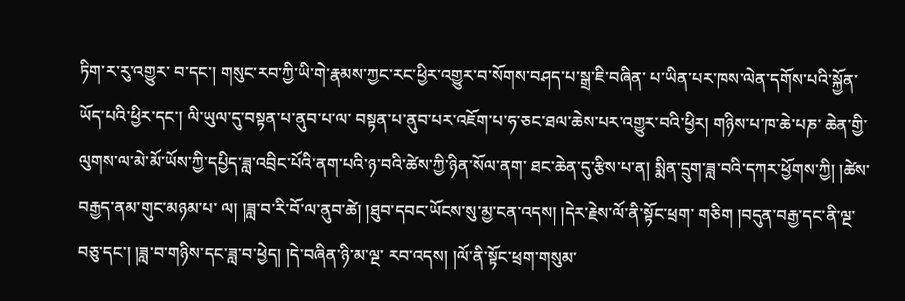ཏིག་ར་རུ་འགྱུར་ བ་དང་། གསུང་རབ་ཀྱི་ཡི་གེ་རྣམས་ཀྱང་རང་ཕྱིར་འགྱུར་བ་སོགས་བཤད་པ་སྒྲ་ཇི་བཞིན་ པ་ཡིན་པར་ཁས་ལེན་དགོས་པའི་སྐྱོན་ཡོད་པའི་ཕྱིར་དང་། ལི་ཡུལ་དུ་བསྟན་པ་ནུབ་པ་ལ་ བསྟན་པ་ནུབ་པར་འཇོག་པ་ཧ་ཅང་ཐལ་ཆེས་པར་འགྱུར་བའི་ཕྱིར། གཉིས་པ་ཁ་ཆེ་པཎ་ ཆེན་གྱི་ལུགས་ལ་མེ་མོ་ཡོས་ཀྱི་དཔྱིད་ཟླ་འབྲིང་པོའི་ནག་པའི་ཉ་བའི་ཚེས་ཀྱི་ཉིན་སོལ་ནག་ ཐང་ཆེན་དུ་རྩིས་པ་ན། སྨིན་དྲུག་ཟླ་བའི་དཀར་ཕྱོགས་ཀྱི། །ཚེས་བརྒྱད་ནམ་གུང་མཉམ་པ་ ལ། །ཟླ་བ་རི་བོ་ལ་ནུབ་ཚེ། །ཐུབ་དབང་ཡོངས་སུ་མྱ་ངན་འདས། །དེར་རྗེས་ལོ་ནི་སྟོང་ཕྲག་ གཅིག །བདུན་བརྒྱ་དང་ནི་ལྔ་བཅུ་དང་། །ཟླ་བ་གཉིས་དང་ཟླ་བ་ཕྱེད། །དེ་བཞིན་ཉི་མ་ལྔ་ རབ་འདས། །ལོ་ནི་སྟོང་ཕྲག་གསུམ་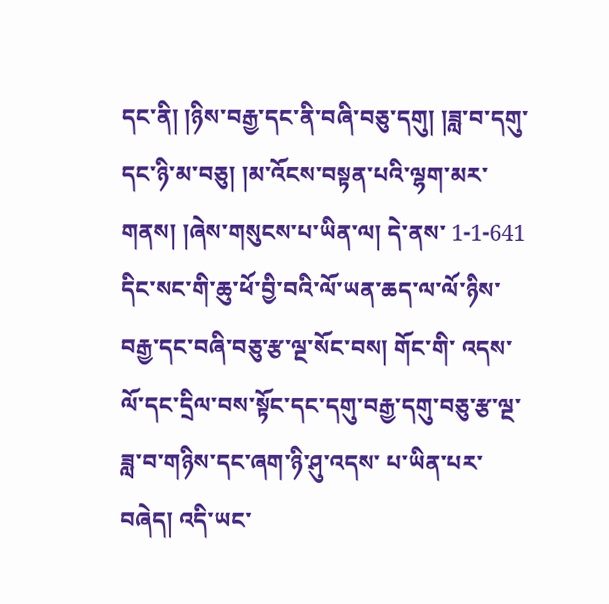དང་ནི། །ཉིས་བརྒྱ་དང་ནི་བཞི་བཅུ་དགུ། །ཟླ་བ་དགུ་ དང་ཉི་མ་བཅུ། །མ་འོངས་བསྟན་པའི་ལྷག་མར་གནས། །ཞེས་གསུངས་པ་ཡིན་ལ། དེ་ནས་ 1-1-641 དིང་སང་གི་ཆུ་ཕོ་བྱི་བའི་ལོ་ཡན་ཆད་ལ་ལོ་ཉིས་བརྒྱ་དང་བཞི་བཅུ་རྩ་ལྔ་སོང་བས། གོང་གི་ འདས་ལོ་དང་དྲིལ་བས་སྟོང་དང་དགུ་བརྒྱ་དགུ་བཅུ་རྩ་ལྔ་ཟླ་བ་གཉིས་དང་ཞག་ཉི་ཤུ་འདས་ པ་ཡིན་པར་བཞེད། འདི་ཡང་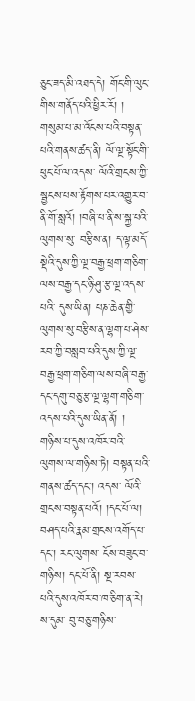ཅུང་ཟད་མི་འཐད་དེ། གོང་གི་ལུང་གིས་གནོད་པའི་ཕྱིར་རོ། ། གསུམ་པ་མ་འོངས་པའི་བསྟན་པའི་གནས་ཚད་ནི། ལོ་ལྔ་སྟོང་གི་ཕུང་པོ་ལ་འདས་ ལོའི་གྲངས་ཀྱི་སྦྱངས་པས་རྟོགས་པར་འགྱུར་བ་ནི་གོ་སླའོ། །བཞི་པ་ནི་ས་སྐྱ་པའི་ལུགས་སུ་ བརྩིས་ན། ད་ལྟ་མདོ་སྡེའི་དུས་ཀྱི་ལྔ་བརྒྱ་ཕྲག་གཅིག་ལས་བརྒྱ་དང་ཉི་ཤུ་རྩ་ལྔ་འདས་པའི་ དུས་ཡིན། པཎ་ཆེན་གྱི་ལུགས་སུ་བརྩིས་ན་ལྷག་པ་ཤེས་རབ་ཀྱི་བསླབ་པའི་དུས་ཀྱི་ལྔ་ བརྒྱ་ཕྲག་གཅིག་ལས་བཞི་བརྒྱ་དང་དགུ་བཅུ་རྩ་ལྔ་ལྷག་གཅིག་འདས་པའི་དུས་ཡིན་ནོ། ། གཉིས་པ་དུས་འཁོར་བའི་ལུགས་ལ་གཉིས་ཏེ། བསྟན་པའི་གནས་ཚད་དང་། འདས་ ལོའི་གྲངས་བསྟན་པའོ། །དང་པོ་ལ། བཤད་པའི་རྣམ་གྲངས་འགོད་པ་དང་། རང་ལུགས་ ངོས་བཟུང་བ་གཉིས། དང་པོ་ནི། སྔ་རབས་པའི་དུས་འཁོར་བ་ཁ་ཅིག་ན་རེ། ས་དུམ་ བུ་བཅུ་གཉིས་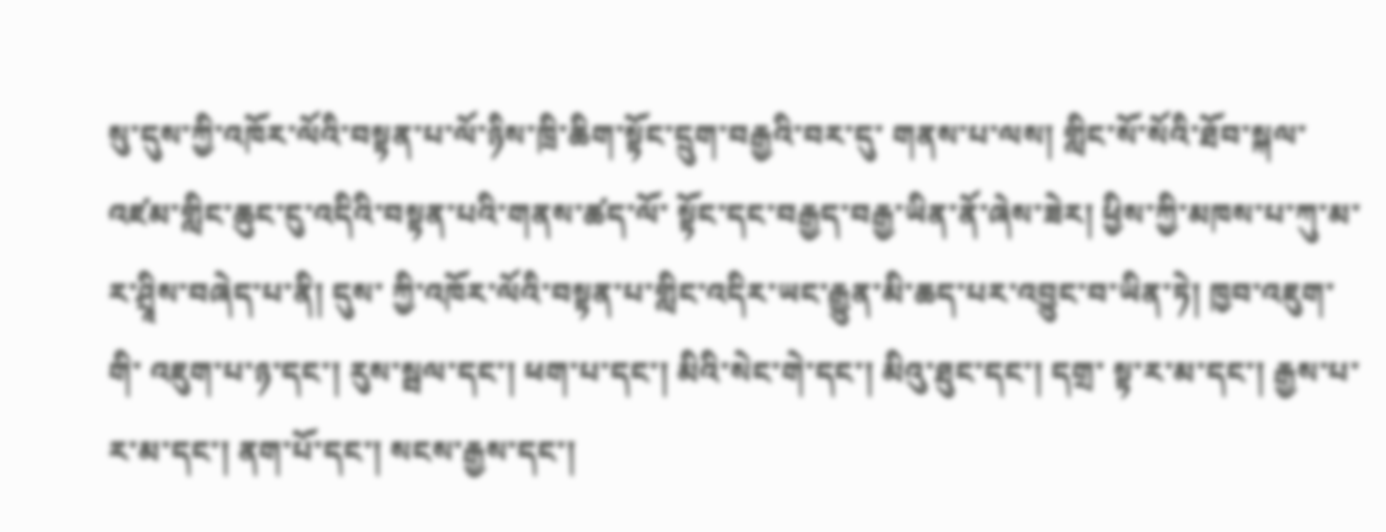སུ་དུས་ཀྱི་འཁོར་ལོའི་བསྟན་པ་ལོ་ཉིས་ཁྲི་ཆིག་སྟོང་དྲུག་བརྒྱའི་བར་དུ་ གནས་པ་ལས། གླིང་སོ་སོའི་ཐོབ་སྐལ་འཛམ་གླིང་ཆུང་ངུ་འདིའི་བསྟན་པའི་གནས་ཚད་ལོ་ སྟོང་དང་བརྒྱད་བརྒྱ་ཡིན་ནོ་ཞེས་ཟེར། ཕྱིས་ཀྱི་མཁས་པ་ཀུ་མ་ར་ཤྲཱིས་བཞེད་པ་ནི། དུས་ ཀྱི་འཁོར་ལོའི་བསྟན་པ་གླིང་འདིར་ཡང་རྒྱུན་མི་ཆད་པར་འབྱུང་བ་ཡིན་ཏེ། ཁྱབ་འཇུག་གི་ འཇུག་པ་ཉ་དང་། རུས་སྦལ་དང་། ཕག་པ་དང་། མིའི་སེང་གེ་དང་། མིའུ་ཐུང་དང་། དགྲ་ སྟ་ར་མ་དང་། རྒྱས་པ་ར་མ་དང་། ནག་པོ་དང་། སངས་རྒྱས་དང་།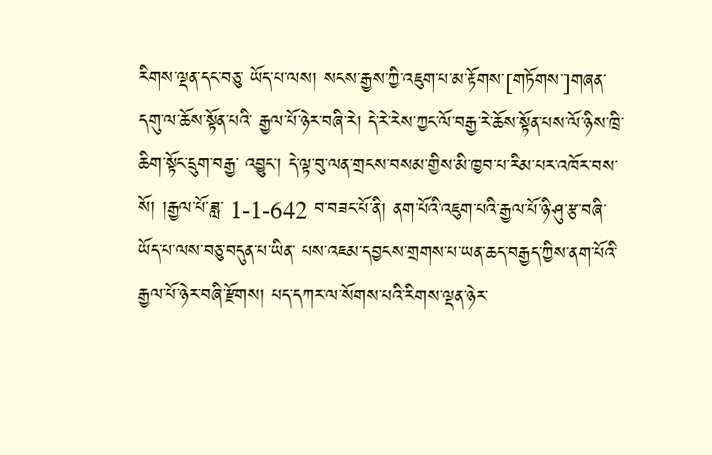རིགས་ལྡན་དང་བཅུ་ ཡོད་པ་ལས། སངས་རྒྱས་ཀྱི་འཇུག་པ་མ་རྟོགས་[གཏོགས་]གཞན་དགུ་ལ་ཆོས་སྟོན་པའི་ རྒྱལ་པོ་ཉེར་བཞི་རེ། དེ་རེ་རེས་ཀྱང་ལོ་བརྒྱ་རེ་ཆོས་སྟོན་པས་ལོ་ཉིས་ཁྲི་ཆིག་སྟོང་དྲུག་བརྒྱ་ འབྱུང་། དེ་ལྟ་བུ་ལན་གྲངས་བསམ་གྱིས་མི་ཁྱབ་པ་རིམ་པར་འཁོར་བས་སོ། །རྒྱལ་པོ་ཟླ་ 1-1-642 བ་བཟང་པོ་ནི། ནག་པོའི་འཇུག་པའི་རྒྱལ་པོ་ཉི་ཤུ་རྩ་བཞི་ཡོད་པ་ལས་བཅུ་བདུན་པ་ཡིན་ པས་འཇམ་དབྱངས་གྲགས་པ་ཡན་ཆད་བརྒྱད་ཀྱིས་ནག་པོའི་རྒྱལ་པོ་ཉེར་བཞི་རྫོགས། པད་དཀར་ལ་སོགས་པའི་རིགས་ལྡན་ཉེར་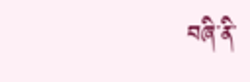བཞི་ནི་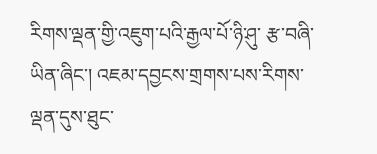རིགས་ལྡན་གྱི་འཇུག་པའི་རྒྱལ་པོ་ཉི་ཤུ་ རྩ་བཞི་ཡིན་ཞིང་། འཇམ་དབྱངས་གྲགས་པས་རིགས་ལྡན་དུས་ཐུང་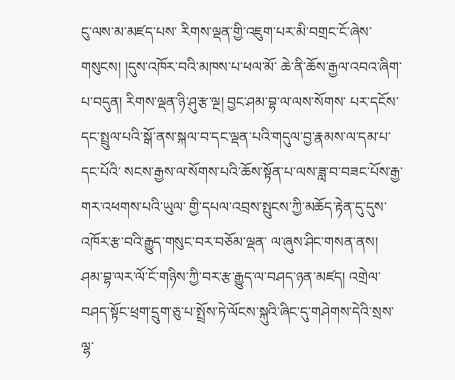ངུ་ལས་མ་མཛད་པས་ རིགས་ལྡན་གྱི་འཇུག་པར་མི་བགྲང་ངོ་ཞེས་གསུངས། །དུས་འཁོར་བའི་མཁས་པ་ཕལ་མོ་ ཆེ་ནི་ཆོས་རྒྱལ་འབའ་ཞིག་པ་བདུན། རིགས་ལྡན་ཉི་ཤུ་རྩ་ལྔ། བྱང་ཤམ་བྷ་ལ་ལས་སོགས་ པར་དངོས་དང་སྤྲུལ་པའི་སྒོ་ནས་སྐལ་བ་དང་ལྡན་པའི་གདུལ་བྱ་རྣམས་ལ་དམ་པ་དང་པོའི་ སངས་རྒྱས་ལ་སོགས་པའི་ཆོས་སྟོན་པ་ལས་ཟླ་བ་བཟང་པོས་རྒྱ་གར་འཕགས་པའི་ཡུལ་ གྱི་དཔལ་འབྲས་སྤུངས་ཀྱི་མཆོད་རྟེན་དུ་དུས་འཁོར་རྩ་བའི་རྒྱུད་གསུང་བར་བཅོམ་ལྡན་ ལ་ཞུས་ཤིང་གསན་ནས། ཤམ་བྷ་ལར་ལོ་ངོ་གཉིས་ཀྱི་བར་རྩ་རྒྱུད་ལ་བཤད་ཉན་མཛད། འགྲེལ་བཤད་སྟོང་ཕྲག་དྲུག་ཅུ་པ་སྤྲོས་ཏེ་ལོངས་སྐུའི་ཞིང་དུ་གཤེགས་དེའི་སྲས་ལྷ་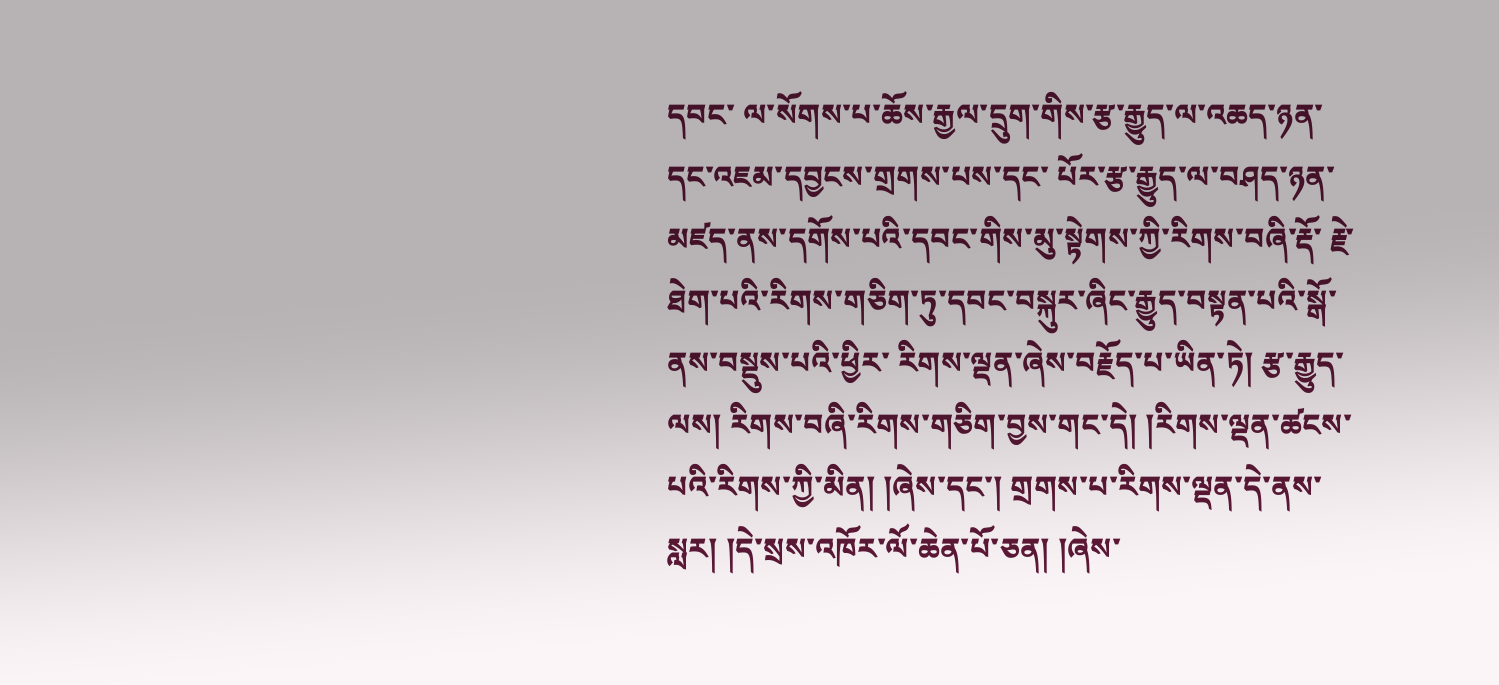དབང་ ལ་སོགས་པ་ཆོས་རྒྱལ་དྲུག་གིས་རྩ་རྒྱུད་ལ་འཆད་ཉན་དང་འཇམ་དབྱངས་གྲགས་པས་དང་ པོར་རྩ་རྒྱུད་ལ་བཤད་ཉན་མཛད་ནས་དགོས་པའི་དབང་གིས་མུ་སྟེགས་ཀྱི་རིགས་བཞི་རྡོ་ རྗེ་ཐེག་པའི་རིགས་གཅིག་ཏུ་དབང་བསྐུར་ཞིང་རྒྱུད་བསྟན་པའི་སྒོ་ནས་བསྡུས་པའི་ཕྱིར་ རིགས་ལྡན་ཞེས་བརྗོད་པ་ཡིན་ཏེ། རྩ་རྒྱུད་ལས། རིགས་བཞི་རིགས་གཅིག་བྱས་གང་དེ། །རིགས་ལྡན་ཚངས་པའི་རིགས་ཀྱི་མིན། །ཞེས་དང་། གྲགས་པ་རིགས་ལྡན་དེ་ནས་སླར། །དེ་སྲས་འཁོར་ལོ་ཆེན་པོ་ཅན། །ཞེས་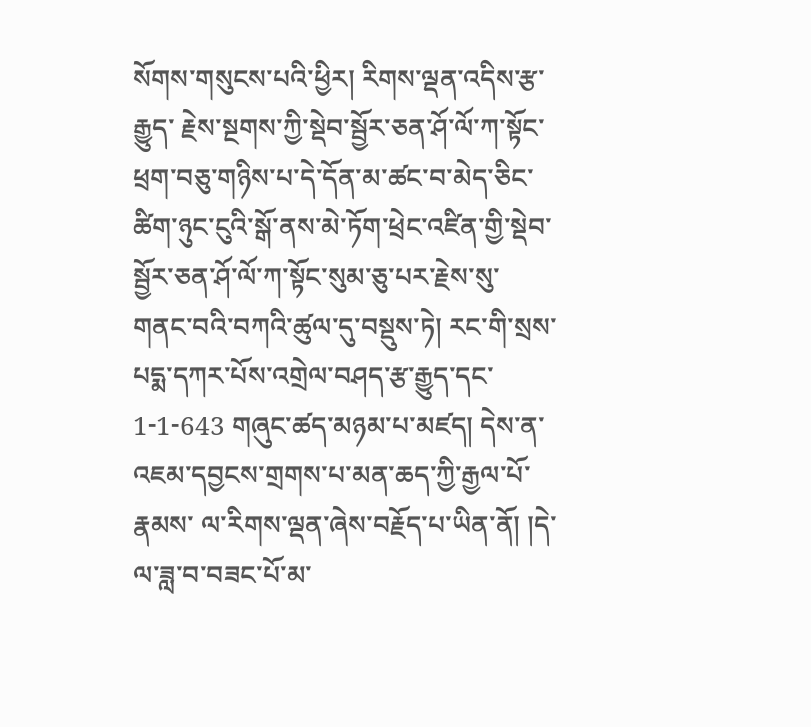སོགས་གསུངས་པའི་ཕྱིར། རིགས་ལྡན་འདིས་རྩ་རྒྱུད་ རྗེས་སྔགས་ཀྱི་སྡེབ་སྦྱོར་ཅན་ཤོ་ལོ་ཀ་སྟོང་ཕྲག་བཅུ་གཉིས་པ་དེ་དོན་མ་ཚང་བ་མེད་ཅིང་ ཚིག་ཉུང་ངུའི་སྒོ་ནས་མེ་ཏོག་ཕྲེང་འཛིན་གྱི་སྡེབ་སྦྱོར་ཅན་ཤོ་ལོ་ཀ་སྟོང་སུམ་ཅུ་པར་རྗེས་སུ་ གནང་བའི་བཀའི་ཚུལ་དུ་བསྡུས་ཏེ། རང་གི་སྲས་པདྨ་དཀར་པོས་འགྲེལ་བཤད་རྩ་རྒྱུད་དང་ 1-1-643 གཞུང་ཚད་མཉམ་པ་མཛད། དེས་ན་འཇམ་དབྱངས་གྲགས་པ་མན་ཆད་ཀྱི་རྒྱལ་པོ་རྣམས་ ལ་རིགས་ལྡན་ཞེས་བརྗོད་པ་ཡིན་ནོ། །དེ་ལ་ཟླ་བ་བཟང་པོ་མ་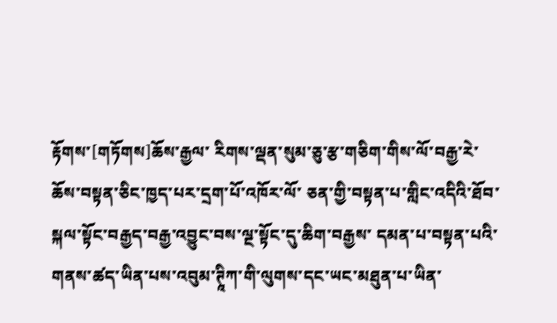རྟོགས་[གཏོགས]ཆོས་རྒྱལ་ རིགས་ལྡན་སུམ་ཅུ་རྩ་གཅིག་གིས་ལོ་བརྒྱ་རེ་ཆོས་བསྟན་ཅིང་ཁྱད་པར་དྲག་པོ་འཁོར་ལོ་ ཅན་གྱི་བསྟན་པ་གླིང་འདིའི་ཐོབ་སྐལ་སྟོང་བརྒྱད་བརྒྱ་འབྱུང་བས་ལྔ་སྟོང་དུ་ཆིག་བརྒྱས་ དམན་པ་བསྟན་པའི་གནས་ཚད་ཡིན་པས་འབུམ་ཊཱིཀ་གི་ལུགས་དང་ཡང་མཐུན་པ་ཡིན་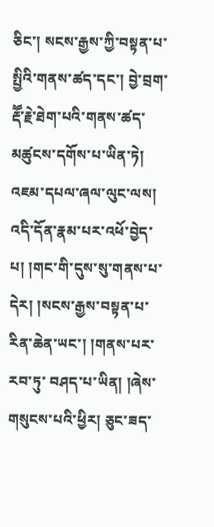ཅིང་། སངས་རྒྱས་ཀྱི་བསྟན་པ་སྤྱིའི་གནས་ཚད་དང་། བྱེ་བྲག་རྡཽ་རྗེ་ཐེག་པའི་གནས་ཚད་ མཚུངས་དགོས་པ་ཡིན་ཏེ། འཇམ་དཔལ་ཞལ་ལུང་ལས། འདི་དོན་རྣམ་པར་འཕོ་བྱེད་པ། །གང་གི་དུས་སུ་གནས་པ་དེར། །སངས་རྒྱས་བསྟན་པ་རིན་ཆེན་ཡང་། །གནས་པར་རབ་ཏུ་ བཤད་པ་ཡིན། །ཞེས་གསུངས་པའི་ཕྱིར། ཅུང་ཟད་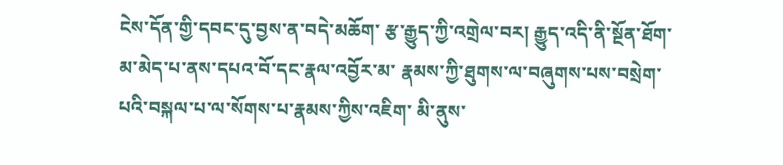ངེས་དོན་གྱི་དབང་དུ་བྱས་ན་བདེ་མཆོག་ རྩ་རྒྱུད་ཀྱི་འགྲེལ་བར། རྒྱུད་འདི་ནི་སྔོན་ཐོག་མ་མེད་པ་ནས་དཔའ་བོ་དང་རྣལ་འབྱོར་མ་ རྣམས་ཀྱི་ཐུགས་ལ་བཞུགས་པས་བསྲེག་པའི་བསྐལ་པ་ལ་སོགས་པ་རྣམས་ཀྱིས་འཇིག་ མི་ནུས་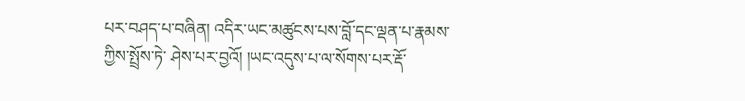པར་བཤད་པ་བཞིན། འདིར་ཡང་མཚུངས་པས་བློ་དང་ལྡན་པ་རྣམས་ཀྱིས་སྤྲོས་ཏེ་ ཤེས་པར་བྱའོ། །ཡང་འདུས་པ་ལ་སོགས་པར་རྡོ་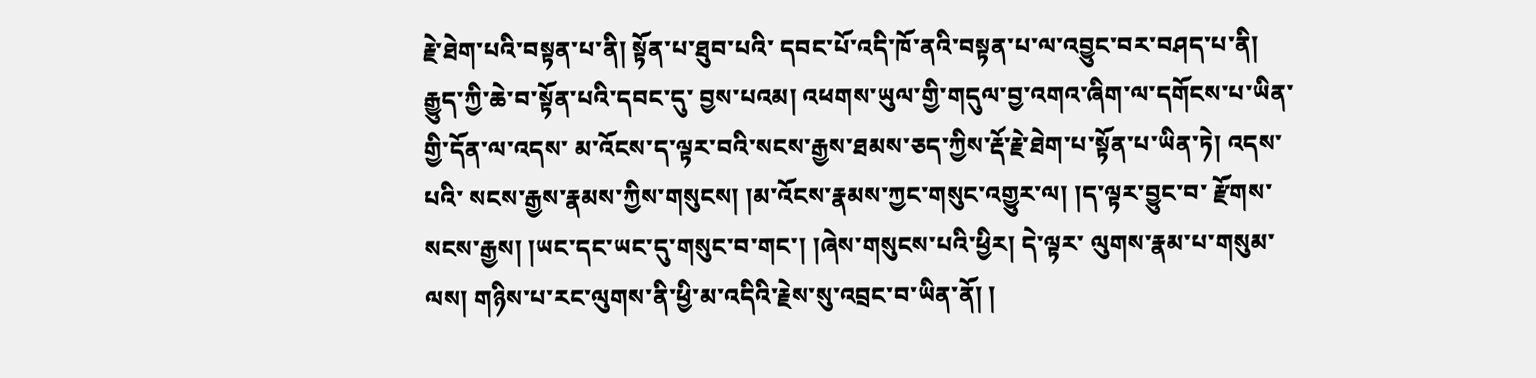རྗེ་ཐེག་པའི་བསྟན་པ་ནི། སྟོན་པ་ཐུབ་པའི་ དབང་པོ་འདི་ཁོ་ནའི་བསྟན་པ་ལ་འབྱུང་བར་བཤད་པ་ནི། རྒྱུད་ཀྱི་ཆེ་བ་སྟོན་པའི་དབང་དུ་ བྱས་པའམ། འཕགས་ཡུལ་གྱི་གདུལ་བྱ་འགའ་ཞིག་ལ་དགོངས་པ་ཡིན་གྱི་དོན་ལ་འདས་ མ་འོངས་ད་ལྟར་བའི་སངས་རྒྱས་ཐམས་ཅད་ཀྱིས་རྡོ་རྗེ་ཐེག་པ་སྟོན་པ་ཡིན་ཏེ། འདས་པའི་ སངས་རྒྱས་རྣམས་ཀྱིས་གསུངས། །མ་འོངས་རྣམས་ཀྱང་གསུང་འགྱུར་ལ། །ད་ལྟར་བྱུང་བ་ རྫོགས་སངས་རྒྱས། །ཡང་དང་ཡང་དུ་གསུང་བ་གང་། །ཞེས་གསུངས་པའི་ཕྱིར། དེ་ལྟར་ ལུགས་རྣམ་པ་གསུམ་ལས། གཉིས་པ་རང་ལུགས་ནི་ཕྱི་མ་འདིའི་རྗེས་སུ་འབྲང་བ་ཡིན་ནོ། །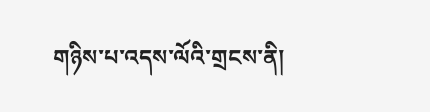གཉིས་པ་འདས་ལོའི་གྲངས་ནི།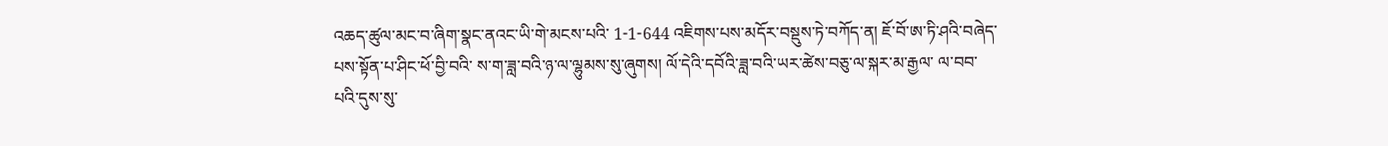འཆད་ཚུལ་མང་བ་ཞིག་སྣང་ནའང་ཡི་གེ་མངས་པའི་ 1-1-644 འཇིགས་པས་མདོར་བསྡུས་ཏེ་བཀོད་ན། ཇོ་བོ་ཨ་ཏི་ཤའི་བཞེད་པས་སྟོན་པ་ཤིང་ཕོ་བྱི་བའི་ ས་ག་ཟླ་བའི་ཉ་ལ་ལྷུམས་སུ་ཞུགས། ལོ་དེའི་དབོའི་ཟླ་བའི་ཡར་ཚེས་བཅུ་ལ་སྐར་མ་རྒྱལ་ ལ་བབ་པའི་དུས་སུ་